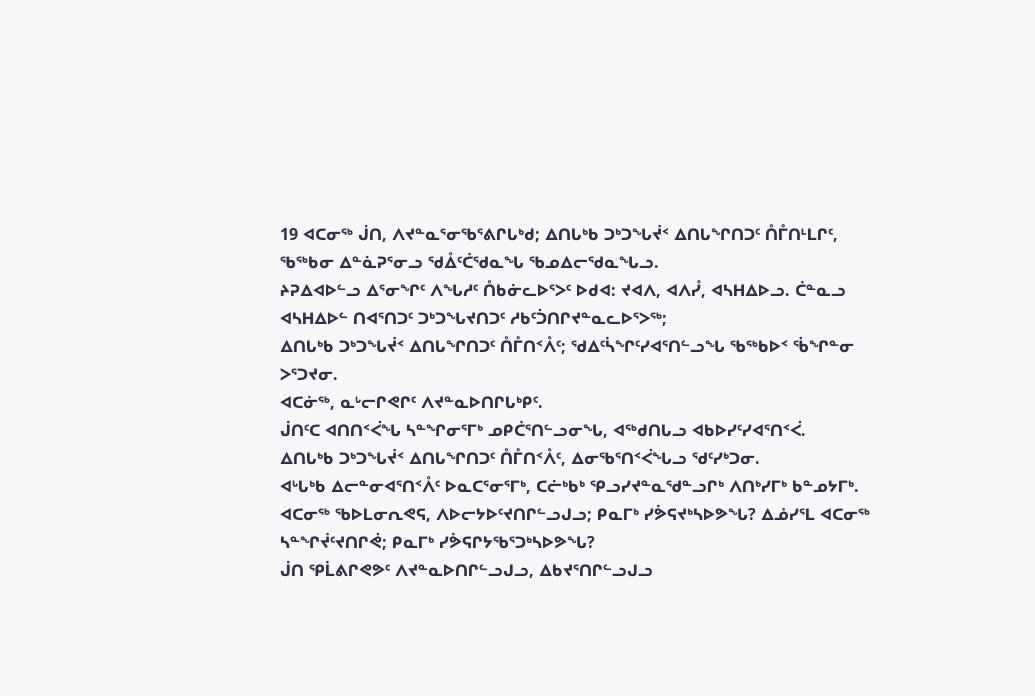19 ᐊᑕᓂᖅ ᒎᑎ, ᐱᔪᓐᓇᕐᓂᖃᕐᕕᒋᒐᒃᑯ; ᐃᑎᒐᒃᑲ ᑐᒃᑐᖓᔫᑉ ᐃᑎᒐᖏᑎᑐᑦ ᑍᒤᑎᒻᒪᒋᑦ, ᖃᖅᑲᓂ ᐃᓐᓈᕈᕐᓂᓗ ᖁᐂᑦᑖᖁᓇᖓ ᖃᓄᐃᓕᖁᓇᖓᓗ.
ᔨᕈᐃᐊᐅᓪᓗ ᐃᕐᓂᖏᑦ ᐱᖓᓱᑦ ᑍᑲᓃᓚᐅᕐᐳᑦ ᐅᑯᐊ: ᔪᐊᐱ, ᐊᐱᓮ, ᐊᓴᕼᐃᐅᓗ. ᑖᓐᓇᓗ ᐊᓴᕼᐃᐅᓪ ᑎᐊᕐᑎᑐᑦ ᑐᒃᑐᖓᔪᑎᑐᑦ ᓱᑲᑦᑑᑎᒋᔪᓐᓇᓚᐅᕐᐳᖅ;
ᐃᑎᒐᒃᑲ ᑐᒃᑐᖓᔫᑉ ᐃᑎᒐᖏᑎᑐᑦ ᑍᒤᑎᑉᐰᑦ; ᖁᐃᑦᓵᖏᑦᓯᐊᕐᑎᓪᓗᖓ ᖃᖅᑲᐅᑉ ᖄᖏᓐᓂ ᐳᕐᑐᔪᓂ.
ᐊᑕᓃᖅ, ᓇᒡᓕᒋᕙᒋᑦ ᐱᔪᓐᓇᐅᑎᒋᒐᒃᑭᑦ.
ᒎᑎᑦᑕ ᐊᑎᑎᑉᐹᖓ ᓴᓐᖏᓂᕐᒥᒃ ᓄᑭᑖᕐᑎᓪᓗᓂᖓ, ᐊᖅᑯᑎᒐᓗ ᐊᑲᐅᓯᑦᓯᐊᕐᑎᑉᐹ.
ᐃᑎᒐᒃᑲ ᑐᒃᑐᖓᔫᑉ ᐃᑎᒐᖏᑎᑐᑦ ᑍᒤᑎᑉᐰᑦ, ᐃᓂᖃᕐᑎᑉᐹᖓᓗ ᖁᑦᓯᒃᑐᓂ.
ᐊᒡᒐᒃᑲ ᐃᓕᓐᓂᐊᕐᑎᑉᐰᑦ ᐅᓇᑕᕐᓂᕐᒥᒃ, ᑕᓖᒃᑲᒃ ᕿᓗᓯᔪᓐᓇᖁᓐᓗᒋᒃ ᐱᑎᒃᓯᒥᒃ ᑲᓐᓄᔭᒥᒃ.
ᐊᑕᓂᖅ ᖃᐅᒪᓂᕆᕙᕋ, ᐱᐅᓕᔭᐅᑦᔪᑎᒋᓪᓗᒍᓗ; ᑭᓇᒥᒃ ᓯᕘᕋᔪᒃᓴᐅᕗᖓ? ᐃᓅᓯᕐᒪ ᐊᑕᓂᖅ ᓴᓐᖏᔫᑦᔪᑎᒋᕚ; ᑭᓇᒥᒃ ᓯᕘᕋᒋᔭᖃᕐᑐᒃᓴᐅᕗᖓ?
ᒎᑎ ᕿᒫᕕᒋᕙᕗᑦ ᐱᔪᓐᓇᐅᑎᒋᓪᓗᒍᓗ, ᐃᑲᔪᕐᑎᒋᓪᓗᒍᓗ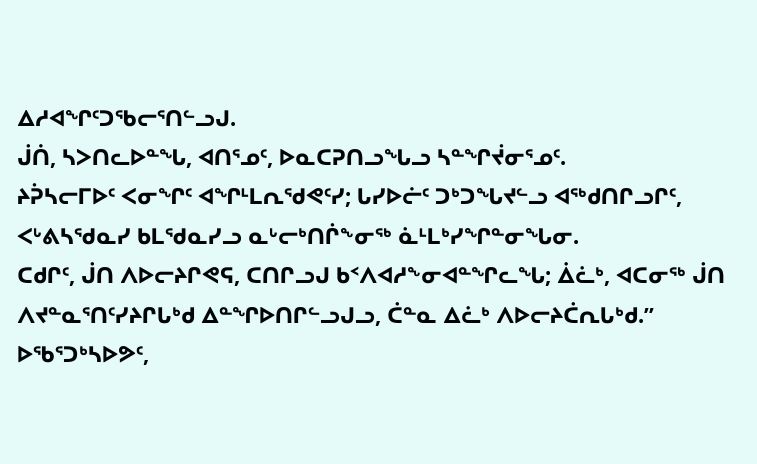ᐃᓱᐊᖏᑦᑐᖃᓕᕐᑎᓪᓗᒍ.
ᒎᑏ, ᓴᐳᑎᓚᐅᓐᖓ, ᐊᑎᕐᓄᑦ, ᐅᓇᑕᕈᑎᓗᖓᓗ ᓴᓐᖏᔫᓂᕐᓄᑦ.
ᔨᕉᓴᓕᒥᐅᑦ ᐸᓂᖏᑦ ᐊᖏᒻᒪᕆᖁᕙᑦᓯ; ᒐᓯᐅᓖᑦ ᑐᒃᑐᖓᔪᓪᓗ ᐊᖅᑯᑎᒋᓗᒋᑦ, ᐸᒡᕕᓴᖁᓇᓯ ᑲᒪᖁᓇᓯᓗ ᓇᒡᓕᒃᑎᒌᖕᓂᖅ ᓈᒻᒪᒃᓯᖏᓐᓂᖓᓂ.
ᑕᑯᒋᑦ, ᒎᑎ ᐱᐅᓕᔨᒋᕙᕋ, ᑕᑎᒋᓗᒍ ᑲᑉᐱᐊᓱᖕᓂᐊᓐᖏᓚᖓ; ᐄᓛᒃ, ᐊᑕᓂᖅ ᒎᑎ ᐱᔪᓐᓇᕐᑎᑦᓯᔨᒋᒐᒃᑯ ᐃᓐᖏᐅᑎᒋᓪᓗᒍᓗ, ᑖᓐᓇ ᐃᓛᒃ ᐱᐅᓕᔨᑖᕆᒐᒃᑯ.”
ᐅᖃᕐᑐᒃᓴᐅᕗᑦ,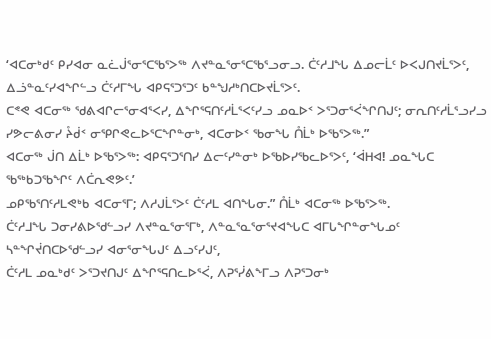‘ᐊᑕᓂᒃᑯᑦ ᑭᓯᐊᓂ ᓇᓛᒎᕐᓂᕐᑕᖃᕐᐳᖅ ᐱᔪᓐᓇᕐᓂᕐᑕᖃᕐᓗᓂᓗ. ᑖᑦᓱᒧᖓ ᐃᓄᓕᒫᑦ ᐅᐸᒍᑎᔪᒫᕐᐳᑦ, ᐃᓘᓐᓇᑦᓯᐊᖏᓪᓗ ᑖᑦᓱᒥᖓ ᐊᑭᕋᕐᑐᕐᑐᑦ ᑲᓐᖑᓱᒃᑎᑕᐅᔪᒫᕐᐳᑦ.
ᑕᕝᕙ ᐊᑕᓂᖅ ᖁᕕᐊᒋᓕᕐᓂᐊᕐᐸᓯ, ᐃᖏᕐᕋᑎᑦᓱᒫᕐᐸᑦᓯᓗ ᓄᓇᐅᑉ ᐳᕐᑐᓂᕐᐹᖏᑎᒍᑦ; ᓂᕆᑎᑦᓱᒫᕐᓗᓯᓗ ᓯᕗᓕᕕᓂᓯ ᔧᑰᑉ ᓂᕿᒋᕙᓚᐅᕐᑕᖏᓐᓂᒃ, ᐊᑕᓂᐅᑉ ᖃᓂᖓ ᑍᒫᒃ ᐅᖃᕐᐳᖅ.”
ᐊᑕᓂᖅ ᒎᑎ ᐃᒫᒃ ᐅᖃᕐᐳᖅ: ᐊᑭᕋᕐᑐᕐᑎᓯ ᐃᓕᑦᓯᓐᓂᒃ ᐅᖃᐅᓯᖃᓚᐅᕐᐳᑦ, ‘ᐋᕼᐊ! ᓄᓇᖓᑕ ᖃᖅᑲᑐᖃᖏᑦ ᐱᑖᕆᕙᕗᑦ.’
ᓄᑭᖃᕐᑎᑦᓱᒪᕙᒃᑲ ᐊᑕᓂᕐᒥ; ᐱᓱᒍᒫᕐᐳᑦ ᑖᑦᓱᒪ ᐊᑎᖓᓂ.” ᑍᒫᒃ ᐊᑕᓂᖅ ᐅᖃᕐᐳᖅ.
ᑖᑦᓱᒧᖓ ᑐᓂᓯᕕᐅᖁᓪᓗᓯ ᐱᔪᓐᓇᕐᓂᕐᒥᒃ, ᐱᓐᓇᕐᓇᕐᓂᕐᔪᐊᖓᑕ ᐊᒥᒐᖏᓐᓂᖓᓄᑦ ᓴᓐᖏᔫᑎᑕᐅᖁᓪᓗᓯ ᐊᓂᕐᓂᖓᒍᑦ ᐃᓗᑦᓯᒍᑦ,
ᑖᑦᓱᒪ ᓄᓇᒃᑯᑦ ᐳᕐᑐᔪᑎᒍᑦ ᐃᖏᕐᕋᑎᓚᐅᕐᐹ, ᐱᕈᕐᓰᕕᖕᒥᓗ ᐱᕈᕐᑐᓂᒃ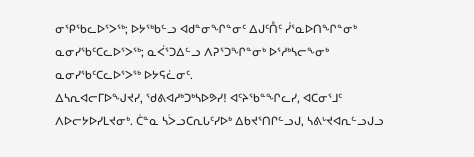ᓂᕿᖃᓚᐅᕐᐳᖅ; ᐅᔭᖅᑲᓪᓗ ᐊᑯᓐᓂᖏᓐᓂᑦ ᐃᒍᑦᑍᑦ ᓰᕐᓇᐅᑎᖏᓐᓂᒃ ᓇᓂᓯᖃᑦᑕᓚᐅᕐᐳᖅ; ᓇᐹᕐᑐᐃᓪᓗ ᐱᕈᕐᑐᖏᓐᓂᒃ ᐅᕐᓱᒃᓴᓕᖕᓂᒃ ᓇᓂᓯᖃᑦᑕᓚᐅᕐᐳᖅ ᐅᔭᕋᓛᓂᑦ.
ᐃᓴᕆᐊᓕᒥᐅᖑᔪᓯ, ᖁᕕᐊᓱᒃᑐᒃᓴᐅᕗᓯ! ᐊᑦᔨᖃᓐᖏᓚᓯ, ᐊᑕᓂᕐᒧᑦ ᐱᐅᓕᔭᐅᓯᒪᔪᓂᒃ. ᑖᓐᓇ ᓴᐴᓗᑕᕆᒐᑦᓯᐅᒃ ᐃᑲᔪᕐᑎᒋᓪᓗᒍ, ᓴᕕᒡᔪᐊᕆᓪᓗᒍᓗ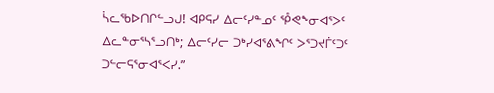ᓵᓚᖃᐅᑎᒋᓪᓗᒍ! ᐊᑭᕋᓯ ᐃᓕᑦᓯᓐᓄᑦ ᕾᕙᖕᓂᐊᕐᐳᑦ ᐃᓚᓐᓂᕐᓴᕐᓗᑎᒃ; ᐃᓕᑦᓯᓕ ᑐᒃᓯᐊᕐᕕᖏᑦ ᐳᕐᑐᔪᒦᑦᑐᑦ ᑐᓪᓕᕋᕐᓂᐊᕐᐸᓯ.”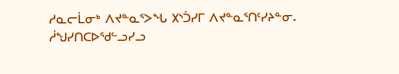ᓱᓇᓕᒫᓂᒃ ᐱᔪᓐᓇᕐᐳᖓ ᙭ᔅᑑᓯᒥ ᐱᔪᓐᓇᕐᑎᑦᓯᔨᓐᓂ.
ᓲᖑᓯᑎᑕᐅᖁᓪᓗᓯᓗ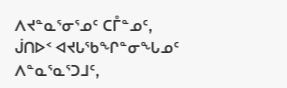ᐱᔪᓐᓇᕐᓂᕐᓄᑦ ᑕᒤᓐᓄᑦ, ᒎᑎᐅᑉ ᐊᔪᒐᖃᖏᓐᓂᖓᓄᑦ ᐱᓐᓇᕐᓇᕐᑐᒧᑦ,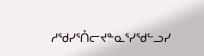ᓱᖁᓯᕐᑍᓕᔪᓐᓇᕐᓯᖁᓪᓗᓯ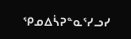ᕿᓄᐃᓵᕈᓐᓇᕐᓯᓗᓯ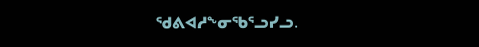ᖁᕕᐊᓱᖕᓂᖃᕐᓗᓯᓗ.